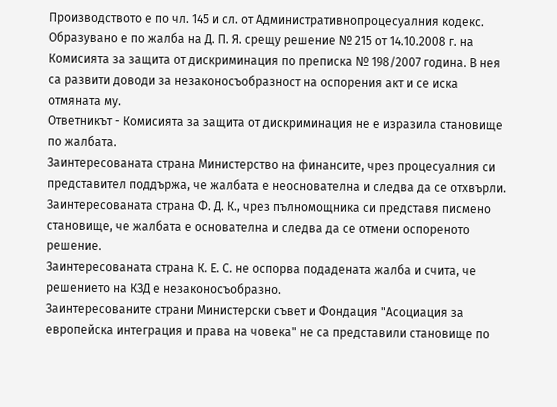Производството е по чл. 145 и сл. от Административнопроцесуалния кодекс.
Образувано е по жалба на Д. П. Я. срещу решение № 215 от 14.10.2008 г. на Комисията за защита от дискриминация по преписка № 198/2007 година. В нея са развити доводи за незаконосъобразност на оспорения акт и се иска отмяната му.
Ответникът - Комисията за защита от дискриминация не е изразила становище по жалбата.
Заинтересованата страна Министерство на финансите, чрез процесуалния си представител поддържа, че жалбата е неоснователна и следва да се отхвърли.
Заинтересованата страна Ф. Д. К., чрез пълномощника си представя писмено становище, че жалбата е основателна и следва да се отмени оспореното решение.
Заинтересованата страна К. Е. С. не оспорва подадената жалба и счита, че решението на КЗД е незаконосъобразно.
Заинтересованите страни Министерски съвет и Фондация "Асоциация за европейска интеграция и права на човека" не са представили становище по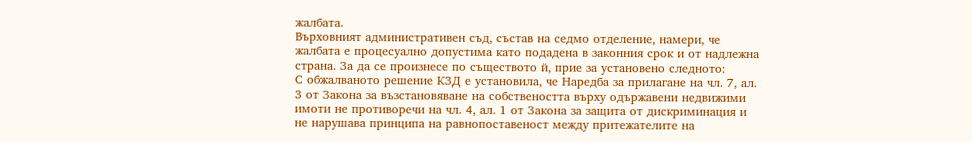жалбата.
Върховният административен съд, състав на седмо отделение, намери, че жалбата е процесуално допустима като подадена в законния срок и от надлежна страна. За да се произнесе по съществото й, прие за установено следното:
С обжалваното решение КЗД е установила, че Наредба за прилагане на чл. 7, ал. 3 от Закона за възстановяване на собствеността върху одържавени недвижими имоти не противоречи на чл. 4, ал. 1 от Закона за защита от дискриминация и не нарушава принципа на равнопоставеност между притежателите на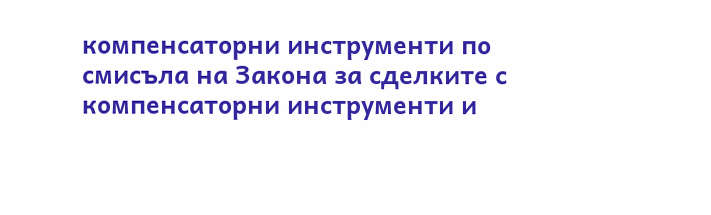компенсаторни инструменти по смисъла на Закона за сделките с компенсаторни инструменти и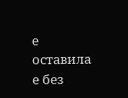е оставила е без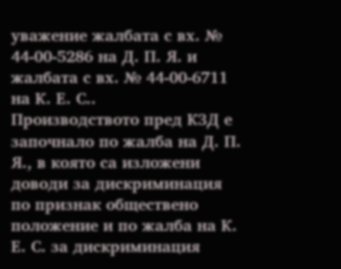уважение жалбата с вх. № 44-00-5286 на Д. П. Я. и жалбата с вх. № 44-00-6711 на К. Е. С..
Производството пред КЗД е започнало по жалба на Д. П. Я., в която са изложени доводи за дискриминация по признак обществено положение и по жалба на К. Е. С. за дискриминация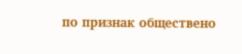по признак обществено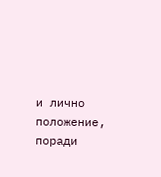и лично положение, поради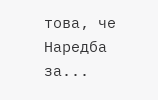това, че Наредба за...